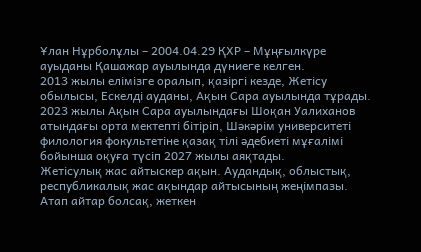Ұлан Нұрболұлы – 2004.04.29 ҚХР – Мұңғылкүре ауыданы Қашажар ауылында дүниеге келген.
2013 жылы елімізге оралып, қазіргі кезде, Жетісу обылысы, Ескелді ауданы, Ақын Сара ауылында тұрады. 2023 жылы Ақын Сара ауылындағы Шоқан Уалиханов атындағы орта мектепті бітіріп, Шәкәрім университеті филология фокультетіне қазақ тілі әдебиеті мұғалімі бойынша оқуға түсіп 2027 жылы аяқтады.
Жетісулық жас айтыскер ақын. Аудандық, облыстық, республикалық жас ақындар айтысының жеңімпазы. Атап айтар болсақ, жеткен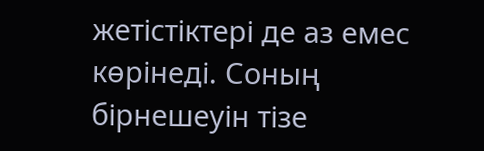жетістіктері де аз емес көрінеді. Соның бірнешеуін тізе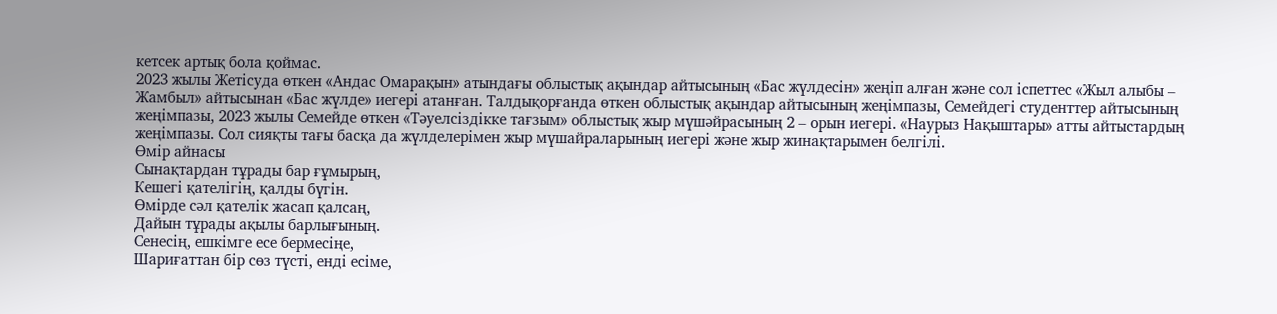кетсек артық бола қоймас.
2023 жылы Жетісуда өткен «Андас Омарақын» атындағы облыстық ақындар айтысының «Бас жүлдесін» жеңіп алған және сол іспеттес «Жыл алыбы – Жамбыл» айтысынан «Бас жүлде» иегері атанған. Талдықорғанда өткен облыстық ақындар айтысының жеңімпазы, Семейдегі студенттер айтысының жеңімпазы, 2023 жылы Семейде өткен «Тәуелсіздікке тағзым» облыстық жыр мүшәйрасының 2 – орын иегері. «Наурыз Нақыштары» атты айтыстардың жеңімпазы. Сол сияқты тағы басқа да жүлделерімен жыр мүшайраларының иегері және жыр жинақтарымен белгілі.
Өмір айнасы
Сынақтардан тұрады бар ғұмырың,
Кешегі қателігің, қалды бүгін.
Өмірде сәл қателік жасап қалсаң,
Дайын тұрады ақылы барлығының.
Сенесің, ешкімге есе бермесіңе,
Шариғаттан бір сөз түсті, енді есіме,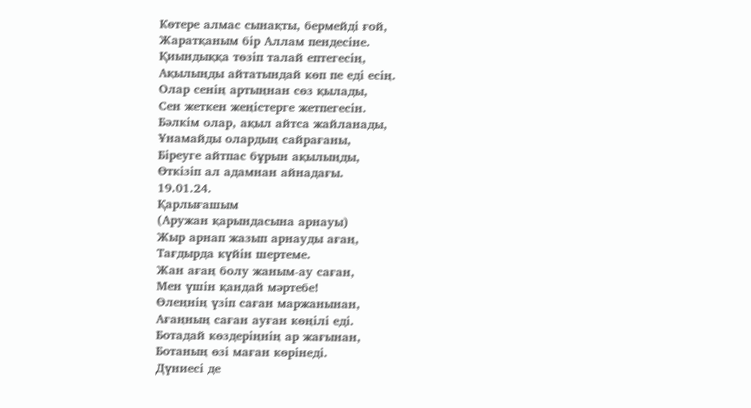Көтере алмаc сынақты, бермейді ғой,
Жаратқаным бір Аллам пендесіне.
Қиындыққа төзіп талай ептегесің,
Ақылыңды айтатындай көп пе еді есің.
Олар сенің артыңнан сөз қылады,
Сен жеткен жеңістерге жетпегесін.
Бәлкім олар, ақыл айтса жайланады,
Ұнамайды олардың сайрағаны,
Біреуге айтпас бұрын ақылыңды,
Өткізіп ал адамнан айнадағы.
19.01.24.
Қарлығашым
(Аружан қарындасына арнауы)
Жыр арнап жазып арнауды ағаң,
Тағдырда күйін шертеме.
Жан ағаң болу жаным-ау саған,
Мен үшін қандай мәртебе!
Өлеңнің үзіп саған маржанынан,
Ағаңның саған ауған көңілі еді.
Ботадай көздеріңнің ар жағынан,
Ботаның өзі маған көрінеді.
Дүниесі де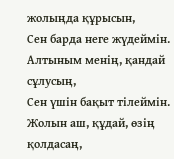жолыңда құрысын,
Сен барда неге жүдеймін.
Алтыным менің, қандай сұлусың,
Сен үшін бақыт тілеймін.
Жолын аш, құдай, өзің қолдасаң,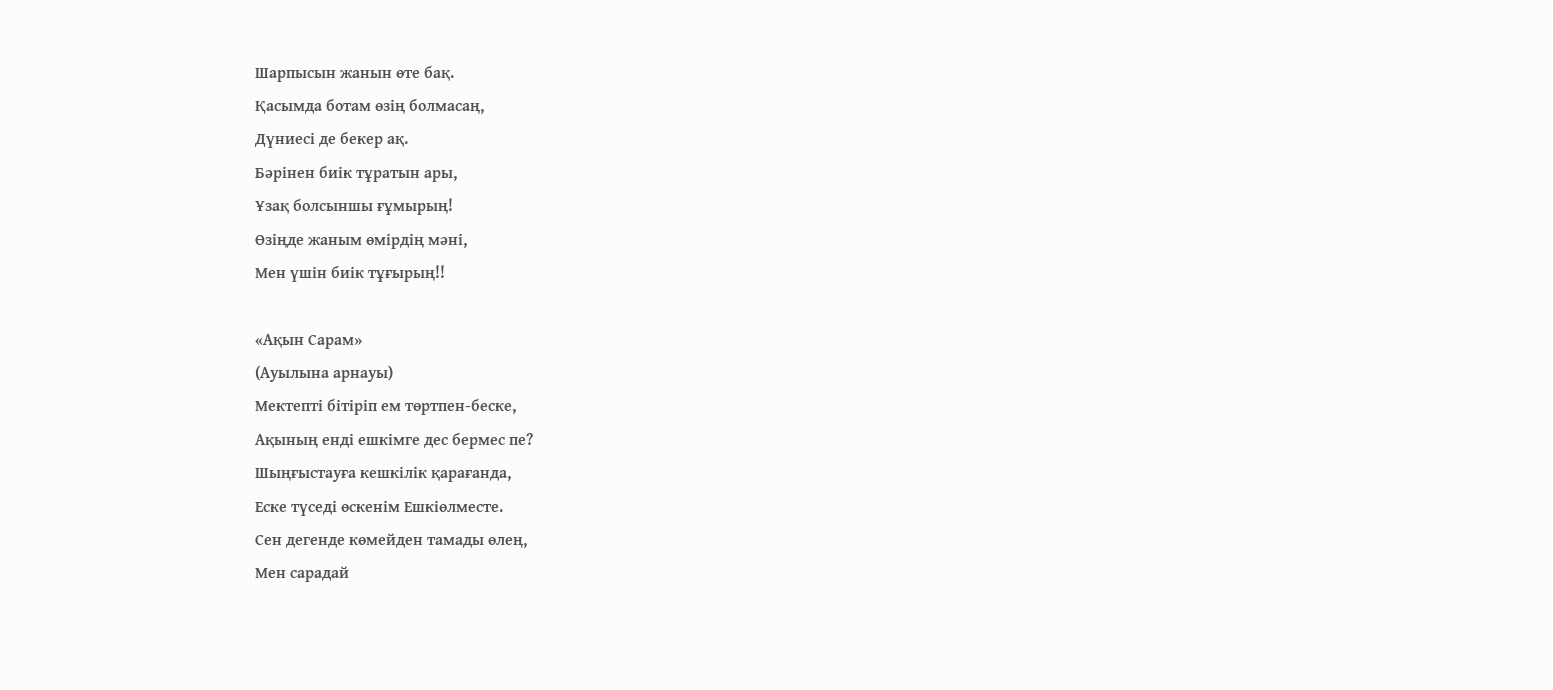Шарпысын жанын өте бақ.
Қасымда ботам өзің болмасаң,
Дүниесі де бекер ақ.
Бәрінен биік тұратын ары,
Ұзақ болсыншы ғұмырың!
Өзіңде жаным өмірдің мәні,
Мен үшін биік тұғырың!!

«Ақын Сарам»
(Ауылына арнауы)
Мектепті бітіріп ем төртпен-беске,
Ақының енді ешкімге дес бермес пе?
Шыңғыстауға кешкілік қарағанда,
Еске түседі өскенім Ешкіөлместе.
Сен дегенде көмейден тамады өлең,
Мен сарадай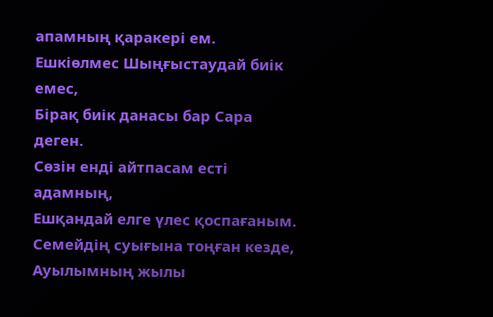апамның қаракері ем.
Ешкіөлмес Шыңғыстаудай биік емес,
Бірақ биік данасы бар Сара деген.
Сөзін енді айтпасам есті адамның,
Ешқандай елге үлес қоспағаным.
Семейдің суығына тоңған кезде,
Ауылымның жылы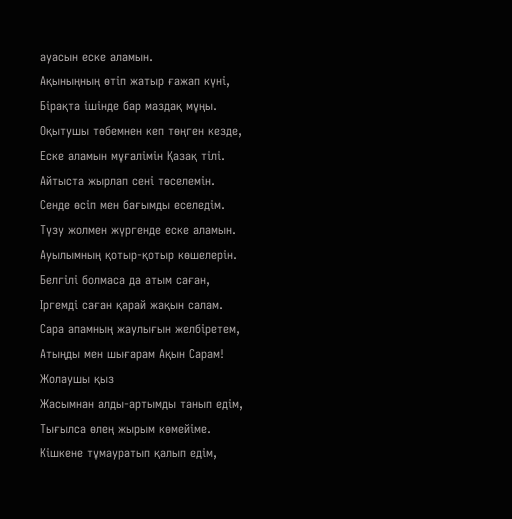ауасын еске аламын.
Ақыныңның өтіп жатыр ғажап күні,
Бірақта ішінде бар маздақ мұңы.
Оқытушы төбемнен кеп төңген кезде,
Еске аламын мұғалімін Қазақ тілі.
Айтыста жырлап сені төселемін.
Сенде өсіп мен бағымды еселедім.
Түзу жолмен жүргенде еске аламын.
Ауылымның қотыр-қотыр көшелерін.
Белгілі болмаса да атым саған,
Іргемді саған қарай жақын салам.
Сара апамның жаулығын желбіретем,
Атыңды мен шығарам Ақын Сарам!
Жолаушы қыз
Жасымнан алды-артымды танып едім,
Тығылса өлең жырым көмейіме.
Кішкене тұмауратып қалып едім,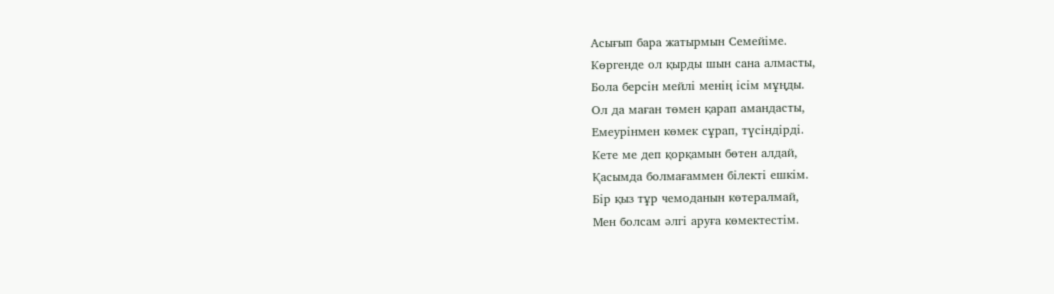Асығып бара жатырмын Семейіме.
Көргенде ол қырды шын сана алмасты,
Бола берсін мейлі менің ісім мұңды.
Ол да маған төмен қарап амандасты,
Емеурінмен көмек сұрап, түсіндірді.
Кете ме деп қорқамын бөтен алдай,
Қасымда болмағаммен білекті ешкім.
Бір қыз тұр чемоданын көтералмай,
Мен болсам әлгі аруға көмектестім.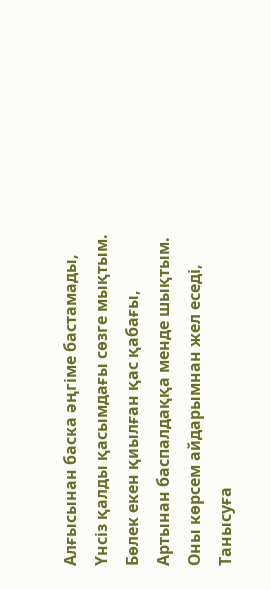Алғысынан баска әңгіме бастамады,
Үнсіз қалды қасымдағы сөзге мықтым.
Бөлек екен қиылған қас қабағы,
Артынан баспалдаққа менде шықтым.
Оны көрсем айдарымнан жел еседі,
Танысуға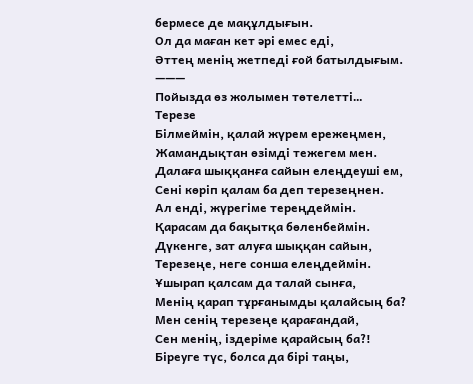бермесе де мақұлдығын.
Ол да маған кет әрі емес еді,
Әттең менің жетпеді ғой батылдығым.
———
Пойызда өз жолымен төтелетті…
Терезе
Білмеймін, қалай жүрем ережеңмен,
Жамандықтан өзімді тежегем мен.
Далаға шыққанға сайын елеңдеуші ем,
Сені көріп қалам ба деп терезеңнен.
Ал енді, жүрегіме тереңдеймін.
Қарасам да бақытқа бөленбеймін.
Дүкенге, зат алуға шыққан сайын,
Терезеңе, неге сонша елеңдеймін.
Ұшырап қалсам да талай сынға,
Менің қарап тұрғанымды қалайсың ба?
Мен сенің терезеңе қарағандай,
Сен менің, іздеріме қарайсың ба?!
Біреуге түс, болса да бірі таңы,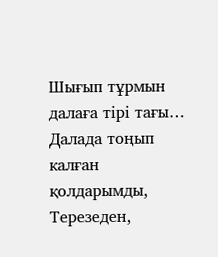Шығып тұрмын далаға тірі тағы…
Далада тоңып калған қолдарымды,
Терезеден,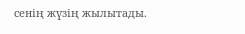сенің жүзің жылытады.